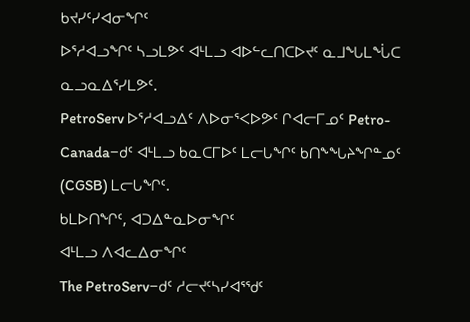ᑲᔪᓯᑦᓯᐊᓂᖏᑦ
ᐅᕐᓱᐊᓗᖏᑦ ᓴᓗᒪᕗᑦ ᐊᒻᒪᓗ ᐊᐅᓪᓚᑎᑕᐅᔪᑦ ᓇᒧᖓᒪᖔᑕ ᓇᓗᓇᐃᕐᓯᒪᕗᑦ.
PetroServ ᐅᕐᓱᐊᓗᐃᑦ ᐱᐅᓂᕐᐸᐅᕗᑦ ᒋᐊᓕᒥᓄᑦ Petro-Canada−ᑯᑦ ᐊᒻᒪᓗ ᑲᓇᑕᒥᐅᑦ ᒪᓕᒐᖏᑦ ᑲᑎᖕᖓᔨᖏᓐᓄᑦ (CGSB) ᒪᓕᒐᖏᑦ.
ᑲᒪᐅᑎᖏᑦ, ᐊᑐᐃᓐᓇᐅᓂᖏᑦ
ᐊᒻᒪᓗ ᐱᐊᓚᐃᓂᖏᑦ
The PetroServ−ᑯᑦ ᓱᓕᔪᑦᓴᓯᐊᕐᖁᑦ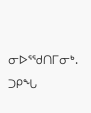ᓂᐅᕐᖁᑎᒥᓂᒃ. ᑐᑭᖓ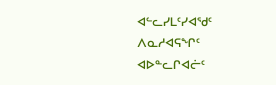ᐊᓪᓚᓯᒪᑦᓯᐊᖁᑦ ᐱᓇᓱᐊᕋᖏᑦ ᐊᐅᓐᓚᒋᐊᓖᑦ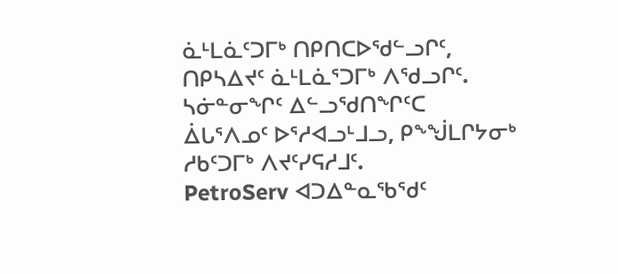ᓈᒻᒪᓈᑦᑐᒥᒃ ᑎᑭᑎᑕᐅᖁᓪᓗᒋᑦ, ᑎᑭᓴᐃᔪᑦ ᓈᒻᒪᓈᕐᑐᒥᒃ ᐱᖁᓗᒋᑦ.
ᓴᓃᓐᓂᖏᑦ ᐃᓪᓗᖁᑎᖏᑦᑕ
ᐄᒐᕐᐱᓄᑦ ᐅᕐᓱᐊᓗᒻᒧᓗ, ᑭᖕᖒᒪᒋᔭᓂᒃ ᓱᑲᑦᑐᒥᒃ ᐱᔪᑦᓯᕋᓱᒧᑦ.
PetroServ ᐊᑐᐃᓐᓇᖃᕐᑯᑦ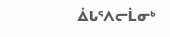ᐄᒐᕐᐱᓕᒫᓂᒃ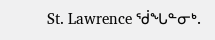St. Lawrence ᖂᖓᓐᓂᒃ.